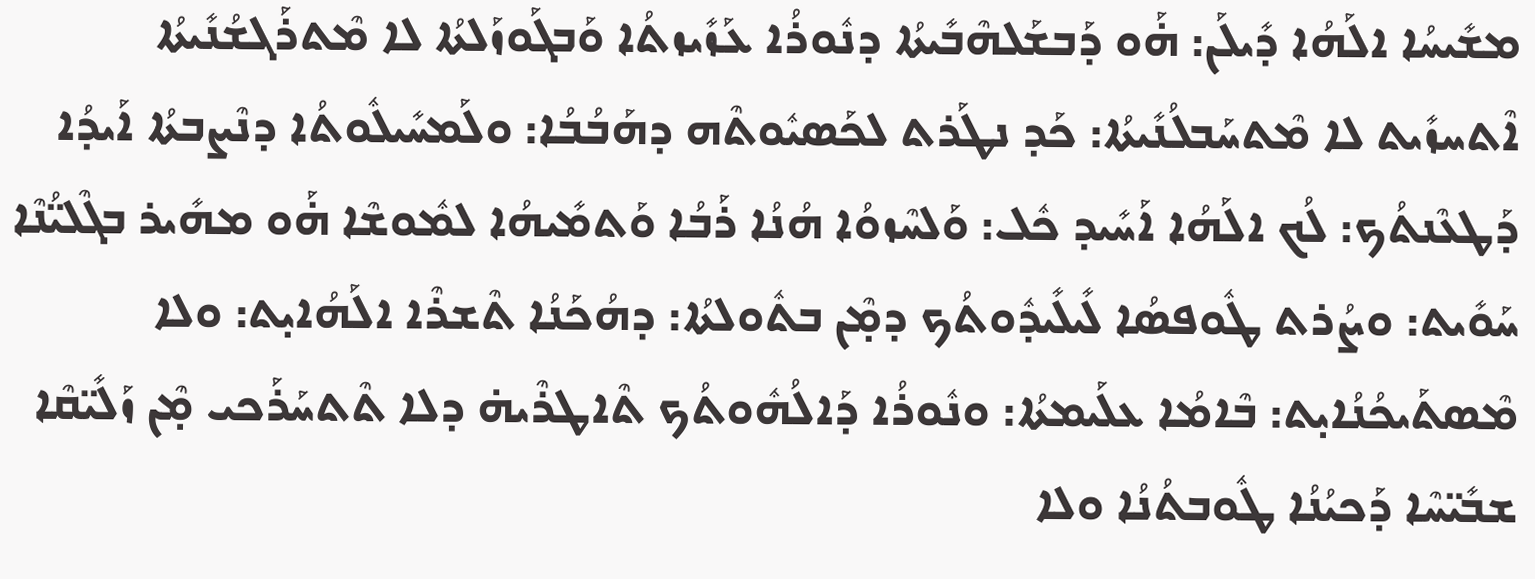ܡܫܺܝܚܳܐ ܐܠܰܗܳܐ ܕܺܝܠܰܢ: ܗ̇ܰܘ ܕܰܒܫܰܠܗܶܒܺܝܬܳܐ ܕܢܽܘܪܳܐ ܥܰܙܺܝܙܬܳܐ ܘܰܒܓܰܘܙܰܠܬܳܐ ܠܐ ܡܶܬܪܰܓܫܳܢܺܝܬܳܐ ܐܶܬܚܙܺܝܬ ܠܐ ܡܶܬܚܰܒܠܳܢܺܝܬܳܐ: ܟܰܕ ܢܛܰܪܬ ܠܟܰܣܝܽܘܬܶܗ ܕܗܰܒܳܒܳܐ: ܘܠܰܡܚܺܝܠܽܘܬܳܐ ܕܢܶܨܒܬܳܐ ܐܰܝܕܳܐ ܕܰܛܥܶܢܬܳܟ: ܠܳܟ ܐܠܰܗܳܐ ܐܰܚܺܝܕ ܟܽܠ: ܘܰܠܚܶܙܘܳܐ ܗܳܢܳܐ ܪܰܒܳܐ ܘܰܬܡܺܝܗܳܐ ܠܡܽܘܫܶܐ ܗ̇ܰܘ ܡܗܺܝܪ ܒܓܶܠܝ̈ܳܢܶܐ ܚܰܘܺܝܬ: ܘܨܳܪܬ ܛܽܘܦܣܳܐ ܠܺܝܠܺܝܕܽܘܬܳܟ ܕܡ̣ܶܢ ܒܬܽܘܠܬܳܐ: ܕܗܳܟܰܢܳܐ ܬܶܫܪܶܐ ܐܠܰܗܳܐܝ̣ܬ: ܘܠܐ ܡܶܣܬܰܝܟܳܢܳܐܝ̣ܬ: ܒܶܐܡܳܐ ܥܠܰܝܡܬܳܐ: ܘܢܽܘܪܳܐ ܕܰܐܠܳܗܽܘܬܳܟ ܬܶܐܛܪܶܝܗ̇ ܕܠܐ ܬܶܬܚܰܪܰܟܝ ܡ̣ܶܢ ܙܰܠܺܝ̈ܩܶܐ ܫܒܺܝ̈ܚܶܐ ܕܰܟܝܳܢܳܐ ܛܽܘܒܬܳܢܳܐ ܘܠܐ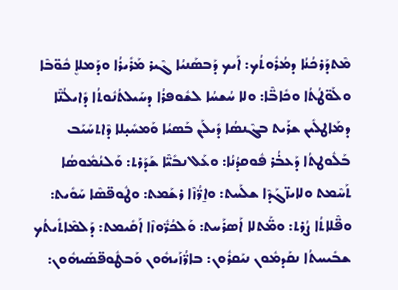ܡܶܬܕܰܪܟܳܢܳܐ ܕܡܳܪܽܘܬܳܟ: ܐܰܝܟ ܕܰܒܣܰܢܝܳܐ ܓܶܝܪ ܡܰܪܺܝܪܳܐ ܘܕܰܡܠܐܷ ܟܽܘ̈ܒܶܐ ܘܠܰܘ̈ܛܳܬܳܐ ܘܟܺܐܒ̈ܶܐ: ܘܠܐ ܚܳܫܚܳܐ ܠܫܽܘܦܪܳܐ ܕܚܰܝܠܬܳܢܽܘܬܳܐ ܕܺܐܝܠܳܢ̈ܶܐ ܕܡܰܐܛܠܺܝܢ ܫܪܰܝܬ ܒܓܶܢܣܳܐ ܕܺܝܠܰܢ ܒܰܣܝܳܐ ܘܰܡܚܺܝ̣ܠܐ ܕܶܐܬܚܰܝܰܒ ܒܰܠܽܘܛܬܳܐ ܕܰܥܒ̇ܳܪ ܦܽܘܩܕܳܢܳܐ: ܘܥܰܠ ܢܒܺܝ̈ܶܐ ܫܰܕܰܪܬ: ܘܰܠܢܳܡܽܘܣܳܐ ܬܰܚܶܡܬ ܘܠܐܝܙ̈ܓܰܕܶܐ ܫܠܰܚܬ: ܘܐ̱ܪ̈ܳܙܶܐ ܪܫܰܡܬ: ܘܛܽܘܦ̈ܣܶܐ ܚܰܘܺܝܬ: ܘܦ̈ܶܠܐܬܳܐ ܨܳܪܬ: ܘܡ̈ܰܬܠܐ ܐܰܣܪܰܚܬ: ܘܰܠܟܳܪ̈ܽܘܙܶܐ ܐܰܩܺܝܡܬ: ܕܰܠܡܶܐܬܺܝܬܳܟ ܫܒܺܝܚܬܳܐ ܢܩܰܕܡܽܘܢ ܢܝܰܩܪܽܘܢ: ܒܐܪ̈ܳܙܰܝܗܽܘܢ ܘܰܒܛܽܘܦ̈ܣܰܝܗܽܘܢ: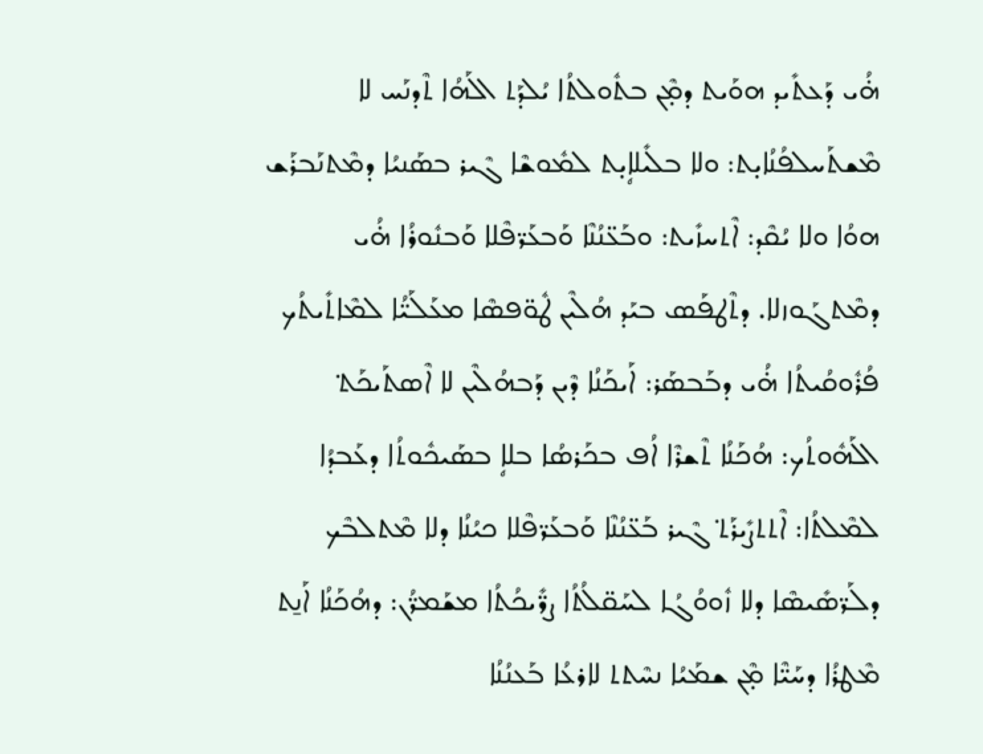ܗ̇ܳܝ ܕܰܥܬܺܝܕ ܗܘܰܝܬ ܕܡ̣ܶܢ ܒܬܽܘܠܬܳܐ ܝܳܠܕܰܬ ܐܠܰܗܳܐ ܬܶܕܢܰܚ ܠܐ ܡܶܫܬܰܚܠܦܳܢܳܐܝ̣ܬ: ܘܠܐ ܒܠܺܝܠܐܴܝ̣ܬ ܠܡܽܘܫܶܐ ܓܶܝܪ ܒܣܰܢܝܳܐ ܕܡܶܬܢܰܒܪܰܫ ܗܘܳܐ ܘܠܐ ܝܳܩܶܕ: ܐܶܬܚܙܺܝܬ: ܘܒܰܥ̈ܢܳܢܶܐ ܘܰܒܥܰܪ̈ܦܶܠܐ ܘܰܒܢܽܘܪܳܐ ܗ̇ܳܝ ܕܡܶܬܓܰܘܙܠܐ. ܕܬܶܛܦܰܣ ܒܝܰܕ ܗܳܠܶܝܢ ܛܽܘ̈ܦܣܶܐ ܡܥܰܠܰܝ̈ܳܐ ܠܡܶܐܬܺܝܬܳܟ ܦܳܪܽܘܩܳܝܬܳܐ ܗ̇ܳܝ ܕܒܰܒܣܰܪ: ܐܰܝܟܰܢܳܐ ܕܶܝܢ ܕܰܒܗܳܠܶܝܢ ܠܐ ܐܶܣܬܰܝܟܰܬ݀ ܐܠܰܗܽܘܬܳܟ: ܗܳܟܰܢܳܐ ܬܶܫܪܶܐ ܐܳܦ ܒܟܰܪܣܳܐ ܒܠܐܴ ܒܣܰܝܟܽܘܬܳܐ ܕܥܰܒܕܳܐ ܠܡܶܠܬܳܐ: ܐܶܬܬܨܺܝܪܰܬ݀ ܓܶܝܪ ܒܰܥ̈ܢܳܢܶܐ ܘܰܒܥܰܪ̈ܦܶܠܐ ܟܝܳܢܳܐ ܕܠܐ ܡܶܬܠܒܶܟ ܕܠܰܪ̈ܣܺܝܣܶܐ ܕܠܐ ܙܽܘܘܳܓܳܐ ܠܚܰܩ̈ܠܳܬܳܐ ܨܪ̈ܺܝܟܳܬܳܐ ܡܫܰܡܪ̈ܳܢ: ܕܗܳܟܰܢܳܐ ܐܰܢ̱ܬ ܡܶܛܪܳܐ ܕܚܰܝ̈ܶܐ ܡ̣ܶܢ ܫܡܰܝܳܐ ܢܚܶܬܬ ܠܐܪܥܳܐ ܒܰܥܢܳܢܳܐ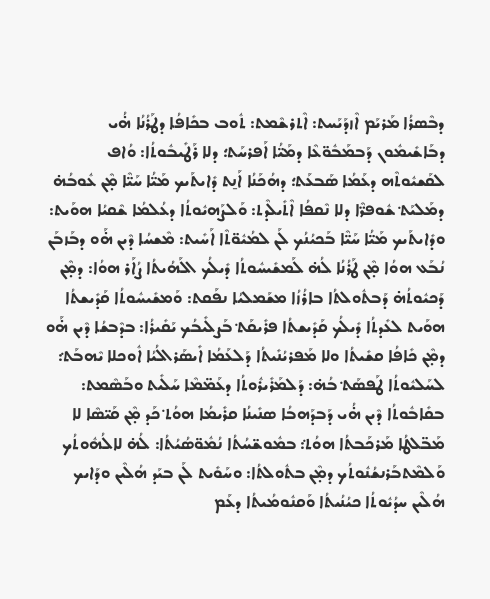ܕܒܶܣܪܳܐ ܡܰܪܝܰܡ ܐܶܙܕܰܝܰܚܬ: ܐܶܬܪܫܶܡܬ: ܬܽܘܒ ܒܟܺܐܦܳܐ ܕܛܰܪܳܢܳܐ ܗ̇ܳܝ ܕܒܰܐܫܺܝܡܽܘܢ ܕܰܒܡܰܒܽܘ̈ܥܶܐ ܕܡܰܝ̈ܳܐ ܐܰܦܪܚܰܬ݀: ܕܠܐ ܪܰܛܺܝܒܽܘܬܳܐ: ܘܳܐܦ ܠܩܰܫܝܽܘܬܶܗ ܕܥܰܡܳܐ ܣܰܒܥܰܬ݀: ܕܗܳܟܰܢܳܐ ܐܰܢ̱ܬ ܕܺܐܝܬܰܝܟ ܡܰܝ̈ܳܐ ܚܰܝ̈ܶܐ ܡ̣ܶܢ ܥܽܘܒܳܗ̇ ܕܡܰܠܝܰܬ݀ ܫܽܘܦܪ̈ܶܐ ܕܠܐ ܢܶܩܦܳܐ ܐܶܬܺܝܠܶܕܬ: ܘܰܠܨܰܗܝܽܘܬܳܐ ܕܥܳܠܡܳܐ ܫܶܩܝܳܐ ܗܘܰܝܬ: ܘܕܺܐܝܬܰܝܟ ܡܰܝ̈ܳܐ ܚܰܝ̈ܶܐ ܒܰܟܝܳܢܳܟ ܠܰܢ ܠܡܳܝܽܘ̈ܬܶܐ ܐܰܚܺܝܬ: ܡܶܫܚܳܐ ܕܶܝܢ ܗ̇ܰܘ ܕܒܰܙܒܰܢ ܢܳܒܰܥ ܗܘܳܐ ܡ̣ܶܢ ܛܰܪܳܢܳܐ ܠܳܗ̇ ܠܰܡܫܺܝܚܽܘܬܳܐ ܕܺܝܠܳܟ ܐܠܰܗܳܝܬܳܐ ܨܳܐܰܪ ܗܘܳܐ: ܕܡ̣ܶܢ ܕܰܟܝܽܘܬܳܗ̇ ܕܰܒܬܽܘܠܬܳܐ ܒܐܪܳܙܳܐ ܡܫܰܡܠܝܳܐ ܢܦܰܩܬ: ܘܰܡܫܺܝܚܽܘܬܳܐ ܩܰܕܺܝܫܬܳܐ ܗܘܰܝܬ ܠܥܺܕܬܳܐ ܕܺܝܠܳܟ ܩܰܕܺܝܫܬܳܐ ܦܪܺܝܩܰܬ݀ ܒܰܨܠܺܝܒܳܟ ܝܰܩܺܝܪܳܐ: ܒܕܶܒܫܳܐ ܕܶܝܢ ܗ̇ܰܘ ܕܡ̣ܶܢ ܟܺܐܦܳܐ ܩܫܺܝܬܳܐ ܘܠܐ ܡܰܦܪܝܳܢܺܝܬܳܐ ܕܰܠܥܰܡܳܐ ܐܺܝܣܰܪܐܠܳܝܳܐ ܐܽܘܟܠܐ ܝܶܗܒܰܬ݀: ܠܚܰܠܝܽܘܬܳܐ ܛܰܦܣܰܬ݀ ܒܳܗ̇: ܕܰܠܡܰܪܺܝܪܽܘܬܳܐ ܕܥܰܡ̈ܡܶܐ ܚܰܠܺܝܬ ܘܒܰܣܶܡܬ: ܒܩܺܐܒܽܘܬܳܐ ܕܶܝܢ ܗ̇ܳܝ ܕܰܒܕܰܗܒܳܐ ܣܢܺܝܢܳܐ ܩܪܺܝܡܳܐ ܗܘܳܬ݀ ܟܰܕ ܡ̣ܶܢ ܩܰܝ̈ܣܶܐ ܠܐ ܡܰܒ̈ܠܛܳܐ ܡܰܪܟܰܒܬܳܐ ܗܘܳܬ݀: ܒܡܽܘܫ̈ܚܳܬܳܐ ܢܳܡܽܘ̈ܣܳܝܳܬܳܐ: ܠܳܗ̇ ܠܐܠܳܗܽܘܬܳܟ ܘܰܠܡܶܬܒܰܪܢܫܳܢܽܘܬܳܟ ܕܡ̣ܶܢ ܒܬܽܘܠܬܳܐ: ܘܚܰܘܺܝܬ ܠܰܢ ܒܝܰܕ ܗܳܠܶܝܢ ܘܕܰܐܝܟ ܗܳܠܶܝܢ ܚܕܳܝܽܘܬܳܐ ܟܝܳܢܳܝܬܳܐ ܘܰܩܢܽܘܡܳܝܬܳܐ ܕܥܰܡ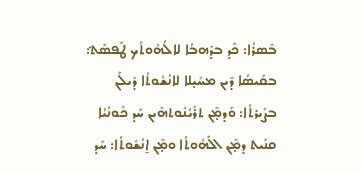ܒܶܣܪܳܐ: ܟܰܕ ܒܕܰܗܒܳܐ ܠܐܠܳܗܽܘܬܳܟ ܛܰܦܣܰܬ݀: ܒܩܰܝܣܳܐ ܕܶܝܢ ܡܚܺܝ̣ܠܐ ܠܐܢܳܫܽܘܬܳܐ ܕܺܝܠܰܢ ܒܨܺܝܪܬܳܐ: ܘܰܕܡ̣ܶܢ ܬܪܰܝܳܢܽܘܬܗܶܝܢ ܚܰܕ ܟܽܘܢܳܝܳܐ ܩܢܰܝܬ ܕܡ̣ܶܢ ܐܠܰܗܽܘܬܳܐ ܘܡ̣ܶܢ ܐ̱ܢܳܫܽܘܬܳܐ: ܚܰܕ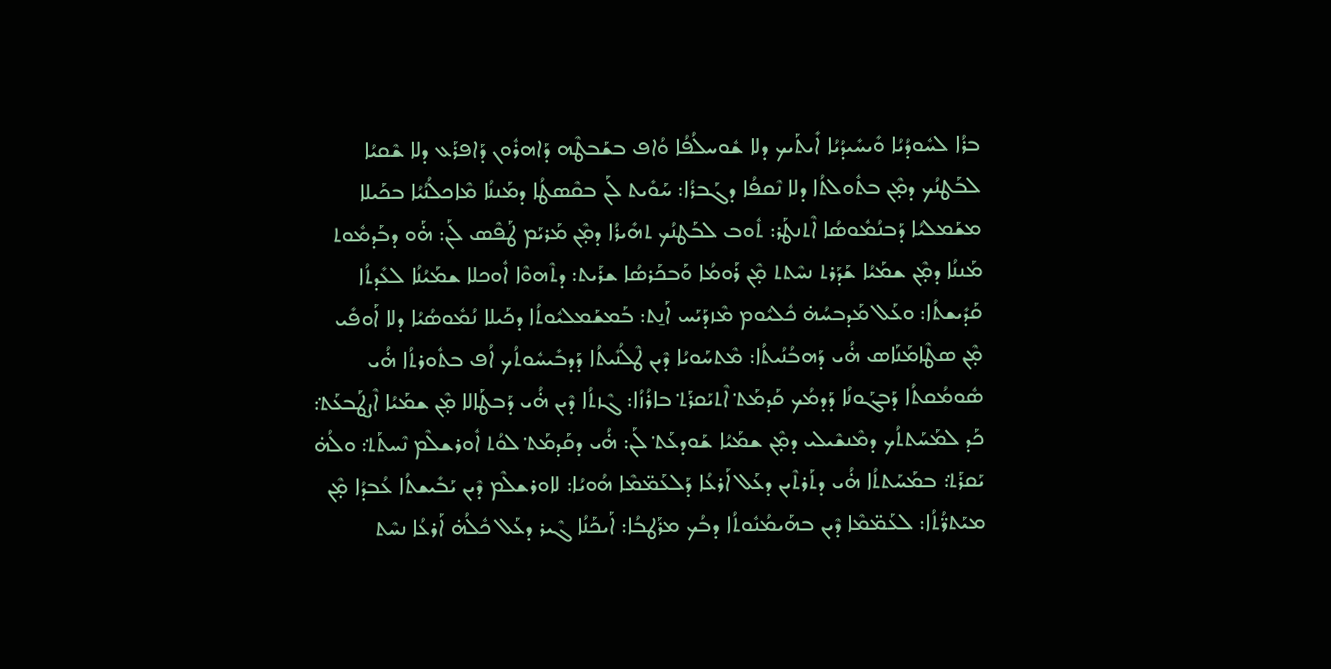ܒܪܳܐ ܠܚܽܘܕܳܝܳܐ ܘܺܝܚܺܝܕܳܝܳܐ ܐܺܝܬܰܝܟ ܕܠܐ ܫܽܘܚܠܳܦܳܐ ܘܳܐܦ ܒܫܰܒܛܶܗ ܕܰܐܗܪܽܘܢ ܕܰܐܦܪܰܥ ܕܠܐ ܫܶܩܝܳܐ ܠܒܰܛܢܳܟ ܕܡ̣ܶܢ ܒܬܽܘܠܬܳܐ ܕܠܐ ܢܶܩܦܳܐ ܕܓܰܒܪܳܐ: ܚܰܘܺܝܬ ܠܰܢ ܒܩܶܣܛܳܐ ܕܡܰܢܢܳܐ ܡܶܐܟܠܳܢܳܝܳܐ ܒܟܰܝܠܐ ܡܫܰܡܠܝܳܐ ܕܰܒܢܳܡܽܘܣܳܐ ܐܶܬܢܛܰܪ: ܬܽܘܒ ܠܒܰܛܢܳܟ ܬܗܺܝܪܳܐ ܕܡ̣ܶܢ ܡܰܪܝܰܡ ܛܰܦܶܣ ܠܰܢ: ܗ̇ܰܘ ܕܒܰܕܡܽܘܬ ܡܰܢܢܳܐ ܕܡ̣ܶܢ ܫܡܰܝܳܐ ܫܰܕܰܪܬ ܢܚܶܬܬ ܡ̣ܶܢ ܪܰܘܡܳܐ ܘܰܒܟܰܪܣܳܐ ܫܪܰܝܬ: ܕܬܶܗܘܶܐ ܐܽܘܟܠܐ ܫܡܰܝܳܢܳܐ ܠܥܺܕܬܳܐ ܩܰܕܺܝܫܬܳܐ: ܘܥܰܠ ܡܰܕܒܚܳܗ̇ ܟܽܠܝܽܘܡ ܡܶܙܕܰܝܰܚ ܐܰܢ̱ܬ: ܒܰܡܫܰܡܠܝܽܘܬܳܐ ܕܟܰܝܠܐ ܢܳܡܽܘܣܳܝܳܐ ܕܠܐ ܐܰܘܦܺܝ ܡ̣ܶܢ ܣܛܶܐܡܰܢܰܐܣ ܗ̇ܳܝ ܕܰܗܒܳܢܳܝܬܳܐ: ܡܶܬܚܰܘܝܳܐ ܕܶܝܢ ܛܶܠܳܢܺܝܬܳܐ ܕܰܕܒܺܝܚܽܘܬܳܟ ܐܳܦ ܒܬܽܘܪܬܳܐ ܗ̇ܳܝ ܣܽܘܡܳܩܬܳܐ ܕܰܒܓܰܘܢܳܐ ܕܰܕܡܳܟ ܩܰܕܡܰܬ݀ ܐܶܬܝܰܩܪܰܬ݀ ܒܐܪܳܙܳܐ: ܓܶܙܬܳܐ ܕܶܝܢ ܗ̇ܳܝ ܕܰܒܛܰܐܠܐ ܡ̣ܶܢ ܫܡܰܝܳܐ ܐܶܨܛܰܒܥܰܬ݀: ܟܰܕ ܠܡܰܚܰܬܬܳܟ ܕܡܶܢܫܶܝܠܝ ܕܡ̣ܶܢ ܫܡܰܝܳܐ ܫܰܘܕܥܰܬ݀ ܠܰܢ: ܗ̇ܳܝ ܕܩܰܕܡܰܬ݀ ܠܘܳܬ ܐܽܘܪܫܠܶܡ ܢܶܚܬܰܬ݀: ܘܠܳܗ̇ ܝܰܩܪܰܬ݀: ܒܡܰܚܰܬܬܳܐ ܗ̇ܳܝ ܕܬܰܪܬܶܝܢ ܕܥܰܠ ܐܰܪܥܳܐ ܕܰܠܥܰܡ̈ܡܶܐ ܗܳܘܝܳܐ: ܠܐܘܪܫܠܶܡ ܕܶܝܢ ܝܰܒܺܝܫܬܳܐ ܥܳܒܕܳܐ ܡ̣ܶܢ ܡܝܰܬܪ̈ܳܬܳܐ: ܠܥܰܡ̈ܡܶܐ ܕܶܝܢ ܒܗܰܝܡܳܢܽܘܬܳܐ ܕܒܳܟ ܡܪܰܛܒܳܐ: ܐܰܝܟܰܢܳܐ ܓܶܝܪ ܕܥܰܠ ܟܽܠܳܗ̇ ܐܰܪܥܳܐ ܢܚܶܬ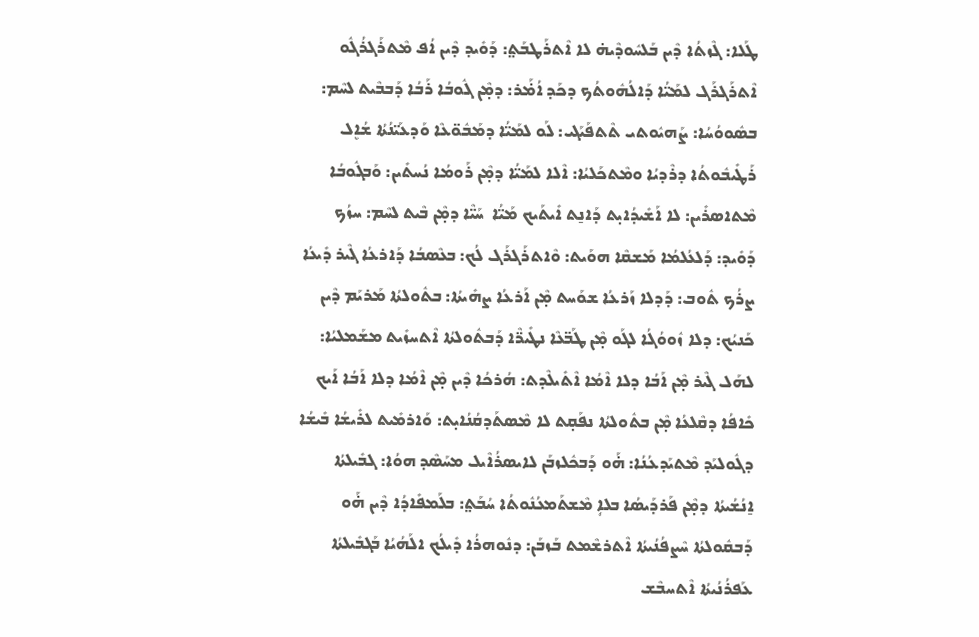ܛܰܠܐ: ܓܶܙܬܳܐ ܕܶܝܢ ܒܰܠܚܽܘܕܶܝܗ̇ ܠܐ ܐܶܬܪܰܛܒܰܬ݀: ܕܰܘܺܝܕ ܕܶܝܢ ܐܳܦ ܡܶܬܪܰܓܪܳܓܽܘ ܐܶܬܪܰܓܪܰܓ ܠܡܰܝ̈ܳܐ ܕܰܐܠܳܗܽܘܬܳܟ ܕܟܰܕ ܐܳܡ̇ܰܪ: ܕܡ̣ܶܢ ܓܽܘܒܳܐ ܪܰܒܳܐ ܕܰܒܒܶܝܬ ܠܚܶܡ: ܒܣܽܘܘܳܚܳܐ: ܨܰܗܝܽܘܬܝ ܬܶܬܦܰܝܰܓܝ: ܠܰܘ ܠܡܰܝ̈ܳܐ ܕܡܰܒܽܘ̈ܥܶܐ ܘܰܕܥܰܝ̈ܢܳܬܳܐ ܫܳܐܷܠ ܪܰܛܺܝܒܽܘܬܳܐ ܕܪܶܕܝܳܐ ܘܡܶܬܟܰܠܝܳܐ: ܐܶܠܐ ܠܡܰܝ̈ܳܐ ܕܡ̣ܶܢ ܪܰܘܡܳܐ ܢܳܚܬܺܝܢ: ܘܰܒܓܽܘܒܳܐ ܡܶܬܐܣܪܺܝܢ: ܠܐ ܐܰܫܺܝܕܳܐܝ̣ܬ ܕܰܐܢ̱ܬ ܐܺܝܬܰܝܟ ܡܰܝ̈ܳܐ  ܚܰܝ̈ܶܐ ܕܡ̣ܶܢ ܒܶܝܬ ܠܚܶܡ: ܚܙܳܟ ܕܰܘܺܝܕ: ܕܰܠܥܳܠܡܳܐ ܡܰܫܩܶܐ ܗܘܰܝܬ: ܘܶܐܬܪܰܓܪܰܓ ܠܳܟ: ܒܥܶܣܒܳܐ ܕܰܐܪܥܳܐ ܓܶܝܪ ܕܺܝܥܳܐ ܨܪܳܟ ܬܽܘܒ: ܕܰܕܠܐ ܙܰܪܥܳܐ ܫܘܰܚܬ ܡ̣ܶܢ ܐܰܪܥܳܐ ܨܗܺܝܬܳܐ: ܒܬܽܘܠܬܳܐ ܡܰܪܝܰܡ ܕܶܝܢ ܟܰܢܝܳܟ: ܕܠܐ ܙܽܘܘܳܓܳܐ ܠܓܰܘ ܡ̣ܶܢ ܛܰܒ̈ܥܶܐ ܢܛܺܝܪ̈ܶܐ ܕܰܒܬܽܘܠܬܳܐ ܐܶܬܚܙܺܝܬ ܡܫܰܡܠܝܳܐ: ܠܗܰܠ ܓܶܝܪ ܡ̣ܶܢ ܐܰܒܳܐ ܕܠܐ ܐܶܡܳܐ ܐܶܬܺܝܠܶܕܬ: ܗܳܪܟܳܐ ܕܶܝܢ ܡ̣ܶܢ ܐܶܡܳܐ ܕܠܐ ܐܰܒܳܐ ܐܰܝܟ ܟܺܐܦܳܐ ܕܩܶܠܥܳܐ ܡ̣ܶܢ ܒܬܽܘܠܬܳܐ ܢܦܰܩ̣ܬ ܠܐ ܡܶܣܬܰܕܩܳܢܳܐܝ̣ܬ: ܘܰܐܪܡܺܝܬ ܠܪܺܝܫܳܐ ܒܺܝܫܳܐ ܕܓܽܘܠܝܰܕ ܡܶܬܝܰܕܥܳܢܳܐ: ܗ̇ܰܘ ܕܰܒܟܽܠܙܒܰܢ ܠܐܝܣܪܳܐܶܝܠ ܡܚܰܣܶܕ ܗܘܳܐ: ܓܒܺܝܠܬܳܐ ܐ̱ܢܳܫܳܝܬܳܐ ܕܡ̣ܶܢ ܦܰܪܕܰܝܣܳܐ ܒܠܐܴ ܡܶܫܬܰܡܥܳܢܽܘܬܳܐ ܚܳܒܰܬ݀: ܒܠܰܡܦܺܐܕܳܐ ܕܶܝܢ ܗ̇ܰܘ ܕܰܒܩܽܘܠܬܳܐ ܚܶܨܦܳܢܳܝܬܳܐ ܐܶܬܪܫܶܡܬ ܒܰܙܒܰܢ: ܕܢܽܘܗܪܳܐ ܕܺܝܠܳܟ ܐܠܰܗܳܝܳܐ ܒܰܓܒܺܝܠܬܳܐ ܥܰܦܪܳܢܳܝܬܳܐ ܐܶܬܚܒܶܫ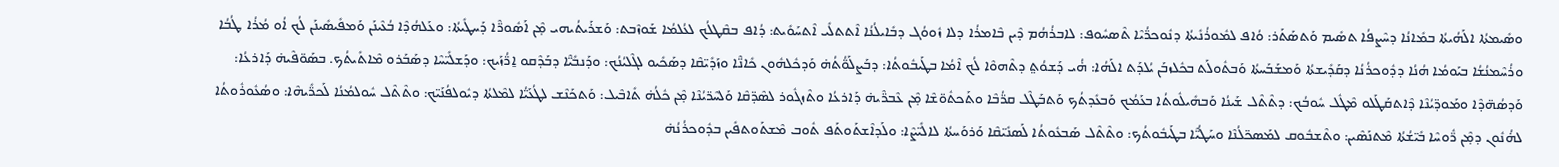ܘܣܺܝܡܬܳܐ ܐܠܰܗܳܝܬܳܐ ܒܡܺܐܢܳܐ ܕܚܶܨܦܳܐ ܬܣܺܝܡ ܘܰܬܣܰܬܰܪ: ܘܳܐܦ ܠܡܽܘܪܳܢܺܝܬܳܐ ܕܢܽܘܟܪ̈ܳܝܶܐ ܬܶܣܚܽܘܦ: ܠܐܒܪܳܗܳܡ ܕܶܝܢ ܒܶܐܡܪܳܐ ܕܠܐ ܙܽܘܘܳܓ ܕܒܺܐܝܠܳܢܳܐ ܐܶܬܬܠܺܝ ܐܶܬܚܰܘܺܝܬ: ܕܳܐܦ ܒܩܶܛܠܳܟ ܠܥܳܠܡܳܐ ܫܰܘܙܶܒܬ: ܘܰܫܪܰܝܬܳܝܗܝ ܡ̣ܶܢ ܐܰܣܽܘܪ̈ܶܐ ܕܰܚܛܺܝܬܳܐ: ܘܥܰܠܗܳܕܶܐ ܒܳܥܶܝܢܰܢ ܘܰܡܦܺܝܣܺܝܢܰܢ ܠܳܟ ܐܳܘ ܡܳܪܳܐ ܛܳܒܳܐ ܘܪܳܚܶܡܢܳܫܳܐ ܒܝܰܘܡܳܐ ܗܳܢܳܐ ܕܕܽܘܟܪܳܢܳܐ ܕܩܰܕܺܝܫܬܳܐ ܘܰܡܫܰܒܰܚܬܳܐ ܘܰܒܬܽܘܠܰܬ ܒܟܽܠܙܒܰܢ ܝܳܠܕܰܬ ܐܠܰܗܳܐ: ܗ̇ܳܝ ܕܰܫܘܳܬ݀ ܕܬܶܗܘܶܐ ܠܳܟ ܐܶܡܳܐ ܒܛܰܝܒܽܘܬܳܐ: ܕܒܰܨܠܰܘ̈ܳܬܳܗ̇ ܘܰܕܟܽܠܗܽܘܢ ܟܺܐܢ̈ܶܐ ܘܙܰܕܺܝ̈ܩܶܐ ܕܣܰܟܺܝܘ ܠܓܶܠܝܳܢܳܟ: ܘܕܰܢܒܺܝ̈ܶܐ ܕܒܰܕܶܩܘ ܐ̱ܪ̈ܳܙܰܝܟ: ܘܕܰܫܠܺܝ̈ܚܶܐ ܕܣܰܒܰܪܘ ܡܶܐܬܺܝܬܳܟ. ܒܣܰܘ̈ܦܶܝܗ̇ ܕܰܐܪܥܳܐ: ܘܰܕܣܳܗ̈ܕܶܐ ܘܡܰܘܕ̈ܝܳܢܶܐ ܕܶܐܬܩܰܛܰܠܘ ܡܶܛܽܠ ܚܽܘܒܳܟ: ܕܬܶܬܶܠ ܫܰܝܢܳܐ ܘܰܒܗܺܝܠܽܘܬܳܐ ܒܥܰܡܳܟ ܘܰܒܥܺܕܬܳܟ ܘܰܬܒܰܛܶܠ ܩܪ̈ܳܒܶܐ ܘܬܰܟܬܽܘ̈ܫܶܐ ܡ̣ܶܢ ܥܶܒܪ̈ܶܝܗ̇ ܕܰܐܪܥܳܐ ܘܬܶܙܓܽܘܪ ܠܣܶܕ̈ܩܶܐ ܘܰܠܚܶܪ̈ܝܳܢܶܐ ܡ̣ܶܢ ܟܽܠܳܗ̇ ܬܺܐܒܶܝܠ: ܘܰܬܟܰܢܶܫ ܠܛܳܥܰܝ̈ܳܐ ܠܡܶܠܬܳܐ ܕܝܽܘܠܦܳܢܰܝ̈ܟ: ܘܬܶܬܶܠ ܚܽܘܠܡܳܢܳܐ ܠܰܟܪ̈ܺܝܗܶܐ: ܘܣܳܥܽܘܪܽܘܬܳܐ ܠܗ̇ܳܢܽܘܢ ܕܡ̣ܶܢ ܪ̈ܽܘܚܶܐ ܒܺܝ̈ܫܳܬܳܐ ܡܶܬܢܰܣܶܝܢ: ܘܬܶܫܒܽܘܩ ܠܡܰܣܟ̈ܠܳܢܶܐ ܘܚܰܛܳܝ̈ܶܐ ܒܛܰܝܒܽܘܬܳܟ: ܘܬܶܬܶܠ ܣܰܒܥܽܘܬܳܐ ܠܰܣܢܺܝ̈ܩܶܐ ܘܰܪܘܰܚܬܳܐ ܠܐܠܺܝ̈ܨܶܐ: ܘܠܰܕܐܶܫܬܰܘܬܰܦ ܬܽܘܒ ܡܶܫܬܰܘܬܦܺܝܢ ܒܕܽܘܟܪܳܢܳܗ̇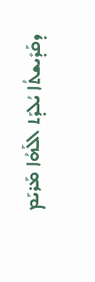ܕܩܰܕܺܝܫܬܳܐ ܝܳܠܕܰܬ ܐܠܰܗܳܐ ܡܰܪܝܰܡ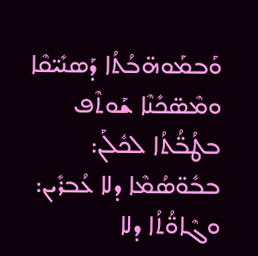ܘܰܒܡܰܘܗ̈ܒܳܬܳܐ ܕܰܣܢܺܝ̈ܩܶܐ ܘܡܶܣ̈ܟܺܢܶܐ ܫܰܘܬܶܦ ܒܛܳܒ̈ܳܬܳܐ ܠܟܽܠܰܢ: ܒܒܽܘ̈ܣܳܡܶܐ ܕܠܐ ܥܳܒܪܺܝܢ: ܘܓܶܐܘ̈ܳܬܳܐ ܕܠܐ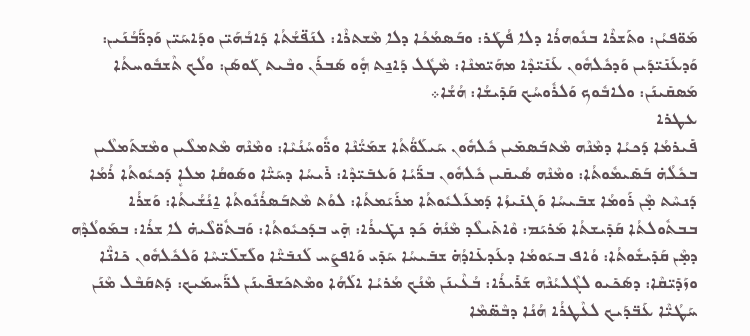ܡܰܘ̈ܦܝܳܢ: ܘܬܰܫܪܶܐ ܒܢܽܘܗܪܳܐ ܕܠܐ ܦܳܛܰܪ: ܘܒܰܣܡܳܟܳܐ ܕܠܐ ܡܶܫܬܪܶܐ: ܠܢܰܦ̈ܫܳܬܳܐ ܕܰܐܒܳܗܰܝ̈ܢ ܘܕܰܐܚܰܝ̈ܢ ܘܰܕܪ̈ܰܒܳܢܰܝܢ: ܘܰܕܥܰܢܺܝ̈ܕܰܝܢ ܘܰܕܟܽܠܗܽܘܢ ܥܰܢܺܝ̈ܕܶܐ ܡܗܰܝ̈ܡܢܶܐ: ܡܶܛܽܠ ܕܰܐܢ̱ܬ ܗ̣ܽܘ ܣܰܒܪܰܢ ܘܒܶܝܬ ܓܰܘܣܰܢ: ܘܠܳܟ ܬܶܫܒܽܘܚܬܳܐ ܡܰܣܩܺܝܢܰܢ: ܘܠܐܒܽܘܟ ܘܰܠܪܽܘܚܳܟ ܩܰܕܺܝܫܳܐ: ܗܳܫܳܐ܀
ܥܛܪܐ
ܦܺܝܪܡܳܐ ܕܰܟܝܳܐ ܕܡܶܢܶܗ ܡܶܬܒܰܣܡܺܝܢ ܟܽܠܗܽܘܢ ܚܰܝܠܰܘ̈ܳܬܳܐ ܫܡܰܝ̈ܳܢܶܐ ܘܪ̈ܽܘܚܳܢܳܝܶܐ: ܘܡܶܢܶܗ ܡܶܬܡܠܶܝܢ ܘܡܶܫܬܰܡܠܶܝܢ ܒܟܽܠܳܗ̇ ܒܰܣܺܝܡܽܘܬܳܐ: ܘܡܶܢܶܗ ܣܳܝܩܺܝܢ ܟܽܠܗܽܘܢ ܒܪ̈ܰܝܳܐ ܘܰܥܒܺܝ̈ܕܶܐ: ܪܺܝܚܳܐ ܕܚܰܝ̈ܶܐ ܘܣܰܘܩܳܐ ܡܠܐܷ ܕܰܟܝܽܘܬܳܐ ܪܳܡܳܐ ܕܰܢܚܶܬ ܡ̣ܶܢ ܪܰܘܡܳܐ ܫܒܺܝܚܳܐ ܘܰܓܢܺܝܙܳܐ ܕܰܡܥܰܠܝܽܘܬܳܐ ܡܪܰܝܰܡܬܳܐ: ܠܘܳܬ ܡܶܬܒܰܣܪܳܢܽܘܬܳܐ ܐ̱ܢܳܫܳܝܬܳܐ: ܘܰܫܪܳܐ ܒܒܬܽܘܠܬܳܐ ܩܰܕܺܝܫܬܳܐ ܡܰܪܝܰܡ: ܘܶܐܬܺܝܠܶܕ ܡܶܢܳܗ̇ ܟܰܕ ܢܛܺܝܪܳܐ: ܗ̣ܺܝ ܒܕܰܟܝܽܘܬܳܐ: ܘܰܒܬܽܘ̈ܠܶܝܗ̇ ܠܐ ܫܪܳܐ: ܒܡܰܘܠܳܕܶܗ ܕܡ̣ܶܢ ܩܰܕܺܝܫܽܘܬܳܐ: ܘܳܐܦ ܒܝܰܘܡܳܐ ܕܥܰܕܥܺܐܕܳܗ̇ ܫܒܺܝܚܳܐ ܚܰܕܺܝ ܘܰܐܦܨܰܚ ܠܰܢܒܺܝ̈ܶܐ ܘܠܰܫܠܺܝ̈ܚܶܐ ܘܰܠܟܽܠܗܽܘܢ ܟܺܐܢ̈ܶܐ ܘܙܰܕܺܝ̈ܩܶܐ: ܕܣܰܟܺܝܘ ܠܓܶܠܝܳܢܶܗ ܫܰܪܺܝܪܳܐ: ܒܳܥܶܝܢܰܢ ܡܶܢܳܟ ܡܳܪܝܳܐ ܐܠܰܗܳܐ ܘܡܶܬܟܰܫܦܺܝܢܰܢ ܠܪ̈ܰܚܡܰܝܟ: ܕܰܬܩܰܒܶܠ ܡܶܢܰܢ ܚܰܛܳܝ̈ܶܐ ܥܰܒ̈ܕܰܝܟ ܠܥܶܛܪܳܐ ܗܳܢܳܐ ܕܒܶܣ̈ܡܶܐ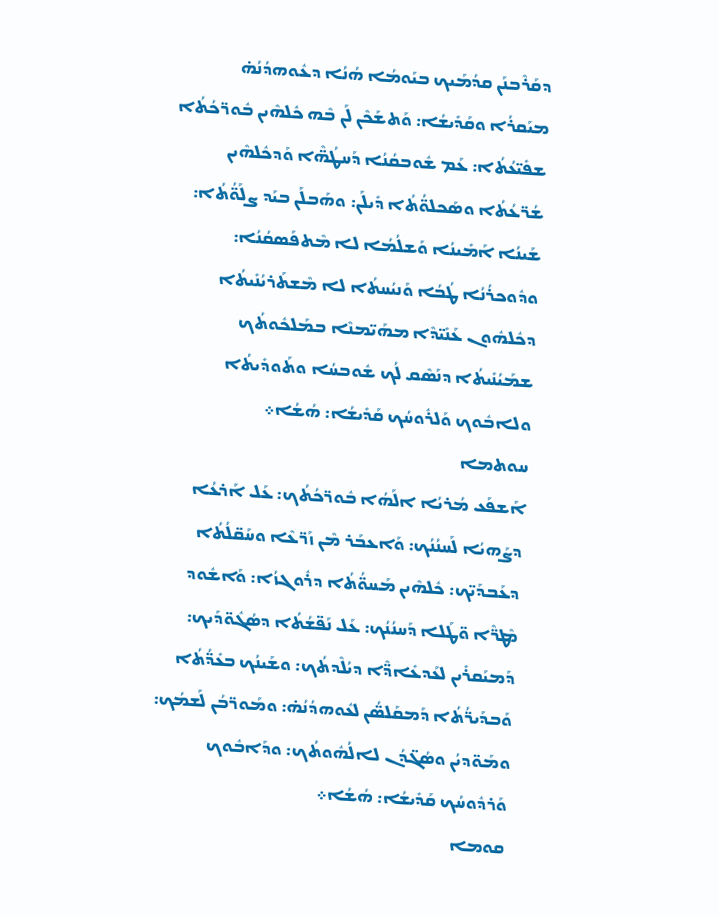ܕܩܰܪܶܒܢܰܢ ܩܕܳܡܰܝܟ ܒܝܰܘܡܳܐ ܗܳܢܳܐ ܕܥܽܘܗܕܳܢܳܗ̇ ܡܝܰܩܪܳܐ ܘܩܰܕܺܝܫܳܐ: ܘܰܬܫܰܟܶܢ ܠܰܢ ܒܶܗ ܟܽܠܗܶܝܢ ܒܽܘܪ̈ܟܳܬܳܐ ܫܦܺܝ̈ܥܳܬܳܐ: ܥܰܡ ܫܽܘܒܩܳܢܳܐ ܕܰܚܛܳܗ̈ܶܐ ܘܰܕܟܽܠܗܶܝܢ ܫܳܪ̈ܥܳܬܳܐ ܘܣܰܟܠܘ̈ܳܬܳܐ ܕܺܝܠܰܢ: ܘܗܰܒܠܰܢ ܒܝܰܕ ܨܠܰܘ̈ܳܬܳܐ: ܫܰܝܢܳܐ ܐܰܡܺܝܢܳܐ ܘܰܫܠܳܡܳܐ ܠܐ ܡܶܬܦܰܣܩܳܢܳܐ: ܘܕܽܘܟܪܳܢܳܐ ܛܳܒܳܐ ܘܰܢܝܳܚܬܳܐ ܠܐ ܡܶܫܬܰܪܝܳܢܺܝܬܳܐ ܕܟܽܠܗܽܘܢ ܥܰܢܺܝ̈ܕܶܐ ܡܗܰܝ̈ܡܢܶܐ ܒܡܰܠܟܽܘܬܳܟ ܫܡܰܝܳܢܺܝܬܳܐ ܕܢܰܣܶܩ ܠܳܟ ܫܽܘܒܚܳܐ ܘܬܰܘܕܺܝܬܳܐ ܘܠܐܒܽܘܟ ܘܰܠܪܽܘܚܳܟ ܩܰܕܺܝܫܳܐ: ܗܳܫܳܐ܀
ܚܘܬܡܐ
ܐܰܫܦܰܥ ܡܳܪܝܳܐ ܐܠܰܗܳܐ ܒܽܘܪ̈ܟܳܬܳܟ: ܥܰܠ ܐܰܪܥܳܐ ܕܨܰܗܝܳܐ ܠܰܚܢܳܢܳܟ: ܘܰܐܥܒܰܪ ܡܶܢ ܙܰܪ̈ܥܶܐ ܘܚܰܩ̈ܠܳܬܳܐ ܕܥܰܒܕܰܝ̈ܟ: ܟܽܠܗܶܝܢ ܡܰܚܘ̈ܳܬܳܐ ܕܪܽܘܓܙܳܐ: ܘܰܐܫܽܘܕ ܡܶܛܪ̈ܶܐ ܘ̈ܛܰܠܐ ܕܰܚܢܳܢܳܟ: ܥܰܠ ܢܰܦ̈ܫܳܬܳܐ ܕܣܳܓܽܘ̈ܕܰܝܟ: ܕܰܡܝܰܩܪܺܝܢ ܠܥܰܕܥܺܐܕ̈ܶܐ ܕܝܳܠܶܕܬܳܟ: ܘܫܰܝܢܳܟ ܒܥܺܕ̈ܳܬܳܐ ܘܰܒܕܰܝܪ̈ܳܬܳܐ ܕܰܡܩܰܠܣ̈ܳܢ ܠܥܽܘܗܕܳܢܳܗ̇: ܘܡܰܘܪ̈ܒܳܢ ܠܰܫܡܳܟ: ܘܡܰܘ̈ܕܝܳܢ ܘܣܳܓ̈ܕܳܢ ܠܐܠܳܗܽܘܬܳܟ: ܘܕܰܐܒܽܘܟ ܘܰܪܕܽܘܚܳܟ ܩܰܕܺܝܫܳܐ: ܗܳܫܳܐ܀
ܩܘܡܐ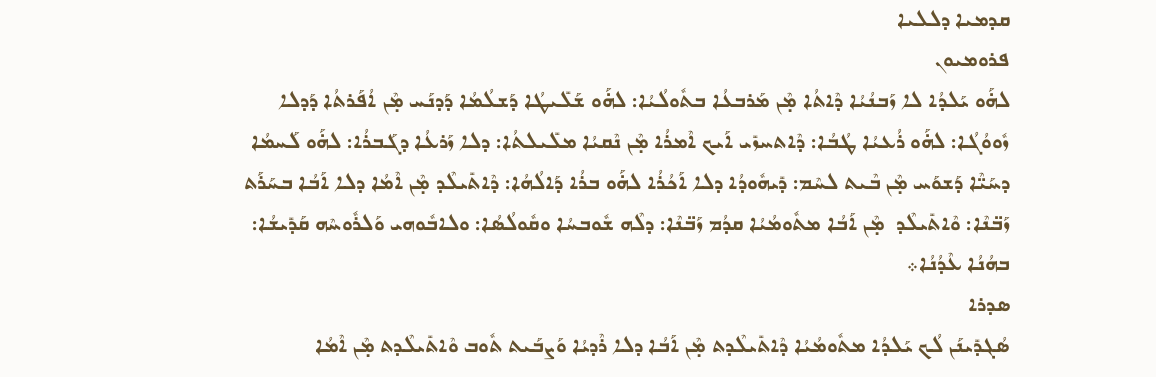ܩܕܡܝܐ ܕܠܠܝܐ
ܦܪܘܡܝܘܢ
ܠܗ̇ܰܘ ܝܰܠܕܳܐ ܠܐ ܙܰܒܢܳܝܳܐ ܕܶܐܬܳܐ ܡ̣ܶܢ ܡܰܪܒܥܳܐ ܒܬܽܘܠܳܝܳܐ: ܠܗ̇ܰܘ ܫܰܠܺܝܛܳܐ ܕܰܫܠܳܡܳܐ ܕܰܕܢܰܚ ܡ̣ܶܢ ܐܳܦܰܪܬܳܐ ܕܰܕܠܐ ܙܽܘܘܳܓܳܐ: ܠܗ̇ܰܘ ܪܳܥܝܳܐ ܛܳܒܳܐ: ܕܶܐܬܚܙܺܝ ܐܰܝܟ ܐܶܡܪܳܐ ܡ̣ܶܢ ܢܶܩܝܳܐ ܡܠܺܝܠܬܳܐ: ܕܠܐ ܙܰܪܥܳܐ ܕܓܰܒܪܳܐ: ܠܗ̇ܰܘ ܠܰܚܡܳܐ ܕܚܰܝ̈ܶܐ ܕܰܫܘܰܚ ܡ̣ܶܢ ܒܶܝܬ ܠܚܶܡ: ܕܺܝܗܽܘܕܳܐ ܕܠܐ ܐܰܟܳܪܳܐ ܠܗ̇ܰܘ ܒܪܳܐ ܕܰܐܠܳܗܳܐ: ܕܶܐܬܺܝܠܶܕ ܡ̣ܶܢ ܐܶܡܳܐ ܕܠܐ ܐܰܒܳܐ ܒܚܰܪܰܬ ܙܰܒ̈ܢܶܐ: ܘܶܐܬܺܝܠܶܕ  ܡ̣ܶܢ ܐܰܒܳܐ ܡܬܽܘܡܳܝܳܐ ܩܕܳܡ ܙܰܒ̈ܢܶܐ: ܕܠܶܗ ܫܽܘܒܚܳܐ ܘܩܽܘܠܳܣܳܐ: ܘܠܐܒܽܘܗܝ ܘܰܠܪܽܘܚܶܗ ܩܰܕܺܝܫܳܐ: ܒܗܳܢܳܐ ܥܶܕܳܢܳܐ܀
ܣܕܪܐ
ܣܳܓܕܺܝܢܰܢ ܠܳܟ ܝܰܠܕܳܐ ܡܬܽܘܡܳܝܳܐ ܕܶܐܬܺܝܠܶܕܬ ܡ̣ܶܢ ܐܰܒܳܐ ܕܠܐ ܪܶܕܝܳܐ ܘܰܨܒܰܝܬ ܬܽܘܒ ܘܶܐܬܺܝܠܶܕܬ ܡ̣ܶܢ ܐܶܡܳܐ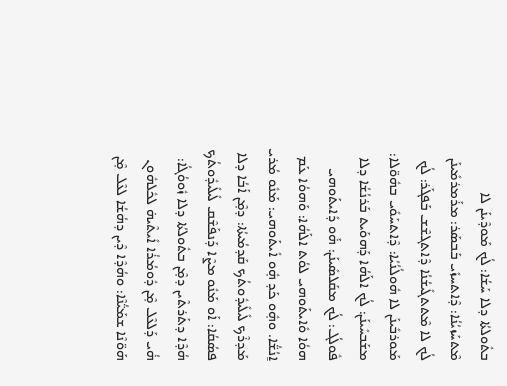ܒܬܽܘܠܬܳܐ ܕܠܐ ܚܰܫܳܐ: ܠܳܟ ܡܰܘܕܶܝܢܰܢ ܠܐ ܡܶܬܚܰܙܝܳܢܳܐ: ܕܶܐܬܚܙܺܝ ܒܰܒܣܰܪ: ܡܪܰܡܪܡܺܝܢܰܢ ܠܳܟ ܠܐ ܡܶܬܬܓܺܝܫܳܢܳܐ ܕܶܐܬܓܫܶܫ ܒܰܦܓܰܪ: ܠܳܟ ܡܰܘܪܒܺܝܢܰܢ ܠܐ ܗܽܘܠܳܢܳܝܳܐ: ܕܶܐܬܚܰܘܺܝ ܒܗܽܘ̈ܠܐ: ܡܫܰܒܚܺܝܢܰܢ: ܠܳܟ ܐܠܰܗܳܐ ܕܰܗܘܰܝܬ ܒܰܪܢܳܫܳܐ ܕܠܐ ܦܽܘܠܳܓ: ܠܳܟ ܡܩܰܠܣܺܝܢܰܢ: ܗ̇ܰܘ ܕܺܐܝܬܰܘܗܝ ܗܘܳܐ ܘܺܐܝܬܰܘܗܝ ܠܘܳܬ ܐܠܰܗܳܐ: ܘܰܗܘܳܐ ܥܰܡ ܐ̱ܢܳܫ̈ܳܐ. ܘܗ̣ܽܘ ܟܰܕ ܗ̣ܽܘ ܐܺܝܬܰܘܗܝ: ܡܰܢܽܘ ܡܳܪܝ ܡܰܕܪܶܟ ܠܺܝܠܺܝܕܽܘܬܳܟ ܩܰܕܡܳܝܬܳܐ: ܕܡ̣ܶܢ ܐܰܒܳܐ ܕܠܐ ܦܣܳܩܳܐ: ܐܰܘ ܡܰܢܽܘ ܡܨܶܐ ܕܰܢܦܰܫܶܩ ܠܺܝܠܺܝܕܽܘܬܳܟ ܗܳܕܶܐ ܕܬܰܪܬܶܝܢ ܕܡ̣ܶܢ ܒܬܽܘܠܬܳܐ ܕܠܐ ܙܽܘܘܳܓܳܐ: ܗ̇ܳܝ ܕܰܠܥܶܠ ܡ̣ܶܢ ܕܽܘܡܳܪܳܐ ܐܺܝܬܶܝܗ̇ ܠܟܽܠܗܽܘܢ ܗܰܘ̈ܢܶܐ ܫܡܰܝ̈ܳܢܶܐ: ܘܗܳܕܶܐ ܕܶܝܢ ܕܗܳܫܳܐ ܠܥܶܠ ܡ̣ܶܢ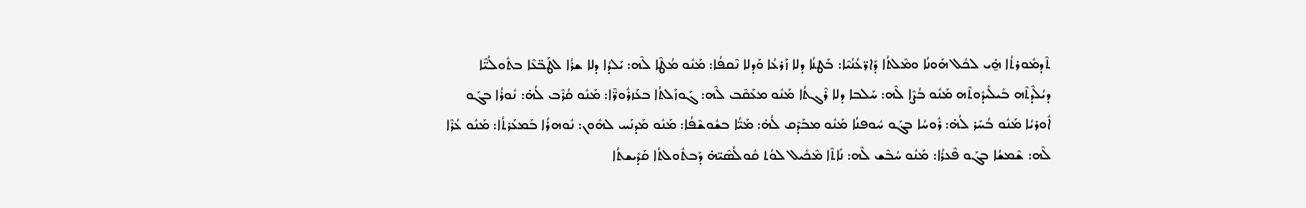ܬܶܕܡܽܘܪܬܳܐ ܗ̱̇ܝ ܠܟܽܠ ܗܰܘܢܳܐ ܘܡܶܠܬܳܐ ܕܰܐܪ̈ܥܳܢܳܝܶܐ: ܒܰܛܢܳܐ ܕܠܐ ܙܰܪܥܳܐ ܘܰܕܠܐ ܢܶܩܦܳܐ: ܡܰܢܽܘ ܡܳܛܶܐ ܠܶܗ: ܝܰܠܕܳܐ ܕܠܐ ܫܪܳܐ ܠܛܰܒ̈ܥܶܐ ܒܬܽܘܠܳܝ̈ܶܐ ܕܝܳܠܶܕܬܶܗ ܒܺܝܠܺܝܕܽܘܬܶܗ ܡܰܢܽܘ ܒܳܨܶܐ ܠܶܗ: ܚܰܠܒܐ ܕܠܐ ܪܶܓܬܳܐ ܡܰܢܽܘ ܡܥܰܩܶܒ ܠܶܗ: ܓܰܘܙܰܠܬܳܐ ܒܥܰܙܪܽܘܪ̈ܶܐ: ܡܰܢܽܘ ܩܳܪܶܒ ܠܳܗ̇: ܢܽܘܪܳܐ ܒܓܰܘ ܐܽܘܪܝܳܐ ܡܰܢܽܘ ܒܳܚܰܪ ܠܳܗ̇: ܪܽܘܚܳܐ ܒܓܰܘ ܚܽܘܦܢܳܐ ܡܰܢܽܘ ܡܒܰܕܶܩ ܠܳܗ̇: ܡܰܝ̈ܳܐ ܒܫܽܘܫܶܦܳܐ: ܡܰܢܽܘ ܡܰܕܢܰܚ ܠܗܽܘܢ: ܢܽܘܗܪܳܐ ܒܰܡܥܰܪܬܳܐ: ܡܰܢܽܘ ܥܳܪܶܐ ܠܶܗ: ܫܶܡܫܳܐ ܒܓܰܘ ܦܶܥܪܳܐ: ܡܰܢܽܘ ܚܳܒܶܫ ܠܶܗ: ܢܺܐܬܶܐ ܡܶܟܺܝܠ ܠܘܳܬ ܩܽܘܠܳܣܶܝ̈ܗ̇ ܕܰܒܬܽܘܠܬܳܐ ܩܰܕܺܝܫܬܳܐ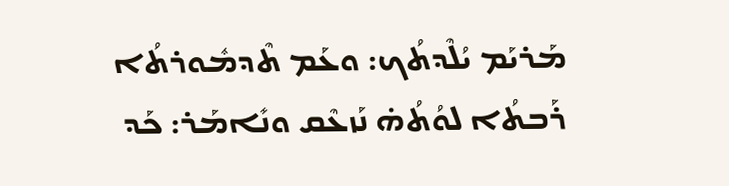ܡܰܪܝܰܡ ܝܳܠܶܕܬܳܟ: ܘܥܰܡ ܬܶܕܡܽܘܪܬܳܐ ܪܰܒܬܳܐ ܠܘܳܬܳܗ̇ ܢܰܙܥܶܩ ܘܢܺܐܡܰܪ: ܟܰܕ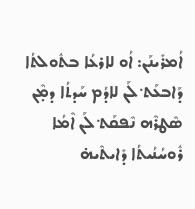ܐܳܡܪܺܝܢܰܢ: ܐܳܘ ܠܐܪܥܳܐ ܒܬܽܘܠܬܳܐ ܕܰܐܒܥܰܬ݀ ܠܰܢ ܠܐܕܳܡ ܚܰܕܬܳܐ ܕܡ̣ܶܢ ܣܶܛܪܶܗ ܢܶܦܩܰܬ݀ ܠܰܢ ܐܶܡܳܐ ܪܽܘܚܳܢܳܝܬܳܐ ܕܺܐܝܬܶܝܗ̇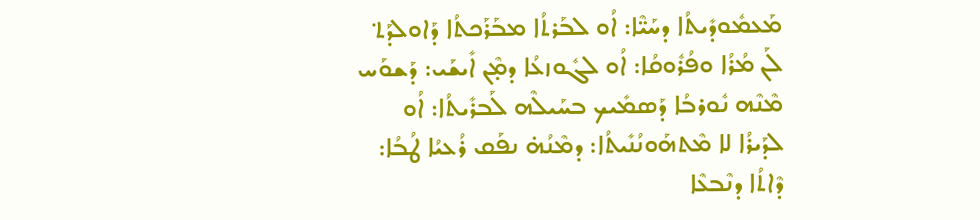ܡܰܥܡܽܘܕܺܝܬܳܐ ܕܚܰܝ̈ܶܐ: ܐܳܘ ܠܒܰܪܬܳܐ ܡܒܰܪܰܟܬܳܐ ܕܰܐܘܠܕܰܬ݀ ܠܰܢ ܡܳܪܳܐ ܘܦܳܪܽܘܩܳܐ: ܐܳܘ ܠܓܽܘܙܥܳܐ ܕܡ̣ܶܢ ܐܺܝܫܰܝ: ܕܰܫܘܰܚ ܡܶܢܶܗ ܢܽܘܪܒܳܐ ܕܰܣܡܺܝܟ ܒܚܰܝܠܶܗ ܠܰܒܪܺܝܬܳܐ: ܐܳܘ ܠܕܰܝܪܳܐ ܠܐ ܡܶܬܗܰܘܢܳܢܺܝܬܳܐ: ܕܡܶܢܳܗ̇ ܢܦܰܩ ܪܳܥܝܳܐ ܛܳܒܳܐ: ܕܶܐܬܳܐ ܕܢܶܒܥܶܐ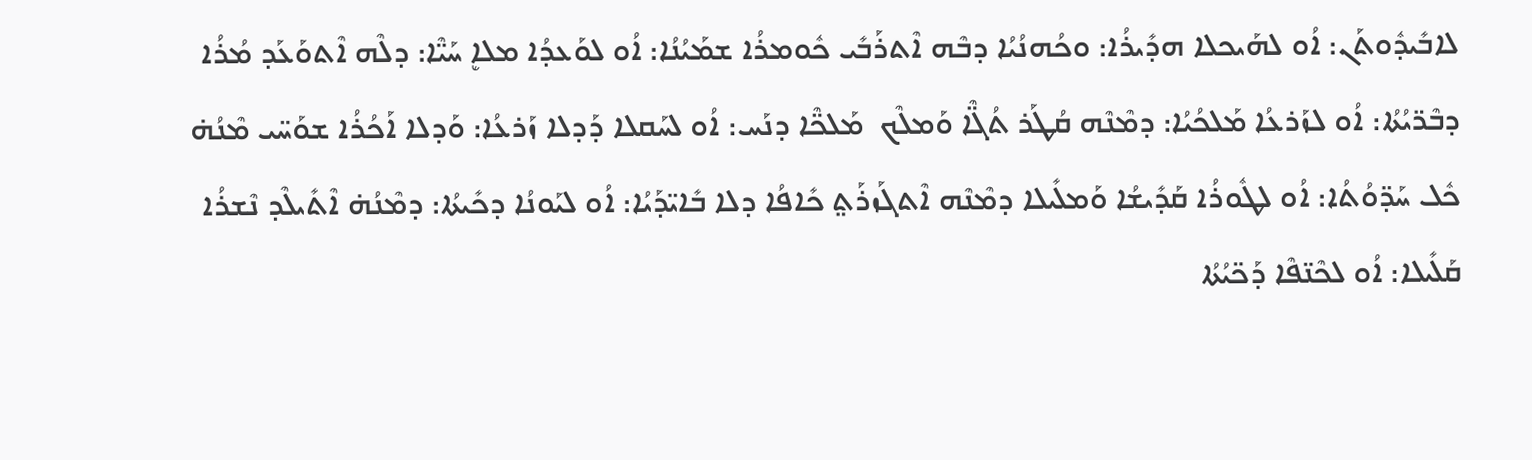ܠܐܒܺܝܕܽܘܬܰܢ: ܐܳܘ ܠܗܰܝܟܠܐ ܗܕܺܝܪܳܐ: ܘܟܳܗܢܳܝܳܐ ܕܒܶܗ ܐܶܬܪܰܒܺܝ ܟܽܘܡܪܳܐ ܫܡܰܝܳܢܳܐ: ܐܳܘ ܠܘܰܥܕܳܐ ܡܠܐܷ ܚܰܝ̈ܶܐ: ܕܠܶܗ ܐܶܬܘܰܥܰܕ ܡܳܪܳܐ ܕܒܶܪ̈ܝܳܬܳܐ: ܐܳܘ ܠܙܰܪܥܳܐ ܡܰܠܟܳܝܳܐ: ܕܡܶܢܶܗ ܩܳܛܰܪ ܬܳܓ̈ܶܐ ܘܰܡܠܶܟ  ܡܰܠܟ̈ܶܐ ܕܢܰܚ: ܐܳܘ ܠܚܰܩܠܐ ܕܰܕܠܐ ܙܰܪܥܳܐ: ܘܰܕܠܐ ܐܰܟܳܪܳܐ ܫܘܰܚ̈ܝ ܡܶܢܳܗ̇ ܟܽܠ ܚܰܕ̈ܘܳܬܳܐ: ܐܳܘ ܠܛܽܘܪܳܐ ܩܰܕܺܝܫܳܐ ܘܰܡܠܺܝܠܐ ܕܡܶܢܶܗ ܐܶܬܓܰܙܪܰܬ݀ ܟܺܐܦܳܐ ܕܠܐ ܒܺܐܝ̈ܕܰܝܳܐ: ܐܳܘ ܠܝܰܘܢܳܐ ܕܟܺܝܬܳܐ: ܕܡܶܢܳܗ̇ ܐܶܬܺܝܠܶܕ ܢܶܫܪܳܐ ܩܰܠܺܝܠܐ: ܐܳܘ ܠܟܶܢ̈ܦܶܐ ܕܰܟ̈ܝܳܬܳܐ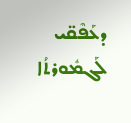ܕܥܰܦܶܩ̈ܝ ܠܰܓܡܽܘܪܬܳܐ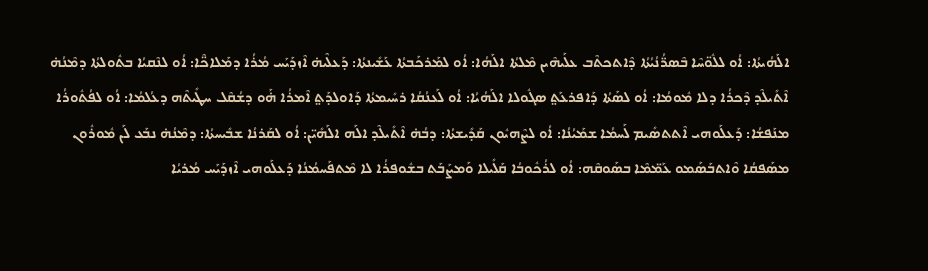ܐܠܰܗܳܝܬܳܐ: ܐܳܘ ܠܠܽܘ̈ܚܶܐ ܒܶܣܪ̈ܳܢܳܝܳܬܳܐ ܕܶܐܬܟܬܶܒ ܥܠܰܝܗܶܝܢ ܡܶܠܬܳܐ ܐܠܰܗܳܐ: ܐܳܘ ܠܡܰܪܟܰܒܬܳܐ ܥܰܫܺܝܢܬܳܐ: ܕܰܥܠܶܝܗ̇ ܐܶܙܕܰܝܰܚ ܡܳܪܳܐ ܕܡܰܠܐܟ̈ܶܐ: ܐܳܘ ܠܢܶܩܝܳܐ ܒܬܽܘܠܬܳܐ ܕܡܶܢܳܗ̇ ܐܶܬܺܝܠܶܕ ܕܶܟܪܳܐ ܕܠܐ ܡܽܘܡܳܐ: ܐܳܘ ܠܣܰܬܳܐ ܕܰܐܦܪܥܰܬ݀ ܣܓܽܘܠܐ ܐܠܰܗܳܝܳܐ: ܐܳܘ ܠܰܥܢܳܩܳܐ ܪܚܺܝܡܬܳܐ ܕܰܐܘܠܕܰܬ݀ ܐܶܡܪܳܐ ܗ̇ܰܘ ܕܫܳܩܶܠ ܚܛܺܝܬܶܗ ܕܥܳܠܡܳܐ: ܐܳܘ ܠܦܳܬܽܘܪܳܐ ܡܢܰܦܫܳܐ: ܕܰܥܠܰܘܗܝ ܐܶܬܬܣܺܝܡ ܠܰܚܡܳܐ ܫܡܰܝܳܢܳܐ: ܐܳܘ ܠܨܶܗܝܽܘܢ ܩܰܕܺܝܫܬܳܐ: ܕܒܳܗ̇ ܐܶܬܺܝܠܶܕ ܐܠܰܗ ܐܠܰܗܺܝ̈ܢ: ܐܳܘ ܠܩܰܪܢܳܐ ܫܒܺܝܚܬܳܐ: ܕܡܶܢܳܗ̇ ܢܒܰܥ ܠܰܢ ܡܽܘܪܽܘܢ ܡܣܰܦܩܳܐ ܘܶܐܬܒܰܣܰܡܘ ܥܰܡ̈ܡܶܐ ܒܣܰܘܩܶܗ: ܐܳܘ ܠܪܳܟܽܘܒܳܐ ܩܰܠܺܝܠܐ ܘܰܡܨܰܒܰܬ ܒܫܽܘܦܪܳܐ ܠܐ ܡܶܬܦܰܚܡܳܢܳܐ ܕܰܥܠܰܘܗܝ ܐܶܙܕܰܝܰܚ ܡܳܪܝܳܐ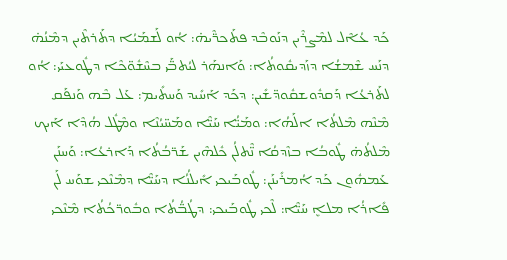ܟܰܕ ܥܳܐܶܠ ܠܡܶܨܪܶܝܢ ܕܢܰܘܒܶܕ ܦܬܰܟܪ̈ܶܝܗ̇: ܐܳܘ ܠܰܫܡܰܝܳܐ ܕܬܰܪܬܶܝܢ ܕܡܶܢܳܗ̇ ܕܢܰܚ ܫܶܡܫܳܐ ܕܙܰܕܝܩܽܘܬܳܐ: ܘܰܐܢܗܰܪ ܠܝܳܬܒ̈ܰܝ ܒܚܶܫܽܘ̈ܟܶܐ ܕܛܽܘܥܝܰܝ: ܐܳܘ ܠܬܰܪܥܳܐ ܕܰܩܕܽܘܫܩܽܘܕ̈ܫܺܝܢ: ܕܟܰܕ ܐܰܚܺܝܕ ܘܰܚܬܺܝܡ: ܥܰܠ ܒܶܗ ܘܰܢܦܰܩ ܡܶܢܶܗ ܡܶܠܬܳܐ ܐܠܰܗܳܐ: ܘܡܰܝ̈ܳܐ ܚܰܝ̈ܶܐ ܘܡܰܚ̈ܝܳܢܶܐ ܘܡܶܛܽܠ ܗܳܕܶܐ ܐܰܝܟ ܡܶܠܬܳܗ̇ ܛܽܘܒܳܐ ܒܙܶܕܩܳܐ ܢ̈ܶܬܠܳܢ ܟܽܠܗܶܝܢ ܫܰܪ̈ܒܳܬܳܐ ܕܰܐܪܥܳܐ: ܘܰܚܢܰܢ ܥܰܡܗܽܘܢ ܟܰܕ ܐܳܡܪܺܝܢܰܢ: ܛܽܘܒܰܝܟܝ ܐܺܝܠܳܢܳܐ ܕܚܰܝ̈ܶܐ ܕܡܶܢܶܟܝ ܫܘܰܚ ܠܰܢ ܦܺܐܪܳܐ ܡܠܐܷ ܚܰܝ̈ܶܐ: ܠܶܟܝ ܛܽܘܒܰܝܟܝ: ܕܛܳܒ̈ܳܬܳܐ ܘܒܽܘܪ̈ܟܳܬܳܐ ܡܶܢܶܟܝ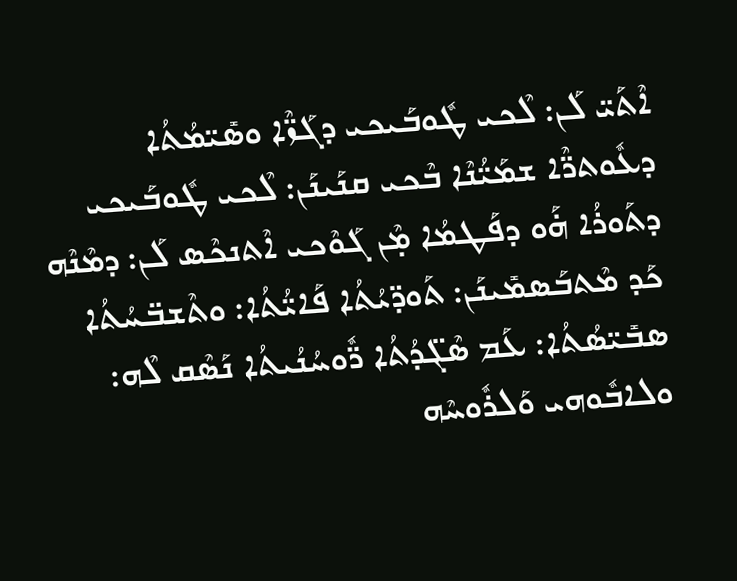ܐܶܬܰܝ̈ ܠܰܢ: ܠܶܟܝ ܛܽܘܒܰܝܟܝ ܕܓܰܙ̈ܶܐ ܘܣܺܝ̈ܡܳܬܳܐ ܕܥܽܘܬܪ̈ܶܐ ܫܡܰܝ̈ܳܢܶܐ ܒܶܟܝ ܩܢܰܝܢܰܢ: ܠܶܟܝ ܛܽܘܒܰܝܟܝ ܕܬܰܘܪܳܐ ܗ̇ܰܘ ܕܦܰܛܡܳܐ ܡ̣ܶܢ ܓܰܘܶܟܝ ܐܶܬܢܟܶܣ ܠܰܢ: ܕܡܶܢܶܗ ܟܰܕ ܡܶܬܒܰܣܡܺܝܢܰܢ: ܬܰܘܕ̈ܝܳܬܳܐ ܦܰܐܝ̈ܳܬܳܐ: ܘܬܶܫܒ̈ܚܳܬܳܐ ܣܒܺܝ̈ܣܳܬܳܐ: ܥܰܡ ܣܶܓ̈ܕܳܬܳܐ ܪ̈ܽܘܚܳܢܳܝܬܳܐ ܢܰܣܶܩ ܠܶܗ: ܘܠܐܒܽܘܗܝ ܘܰܠܪܽܘܚܶܗ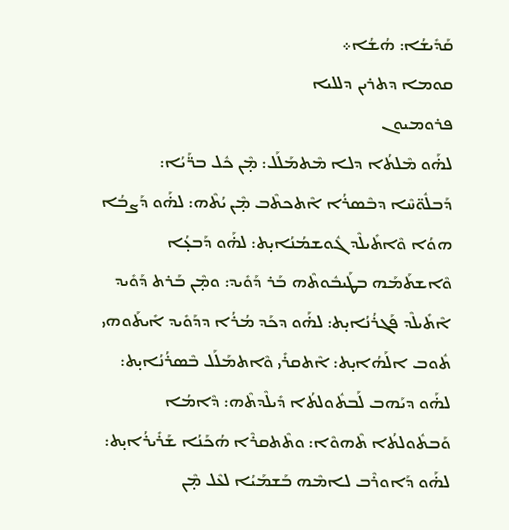ܩܰܕܺܝܫܳܐ: ܗܳܫܳܐ܀
ܩܘܡܐ ܕܬܪܝܢ ܕܠܠܝܐ
ܦܪܘܡܝܘܢ
ܠܗ̇ܰܘ ܡܶܠܬܳܐ ܕܠܐ ܡܶܬܡܰܠܰܠ: ܡ̣ܶܢ ܟܽܠ ܒܪ̈ܰܝܳܐ: ܕܰܒܠܽܘ̈ܚܶܐ ܕܒܶܣܪܳܐ ܐܶܬܟܬܶܒ ܡ̣ܶܢ ܝܳܬܶܗ: ܠܗ̇ܰܘ ܕܰܨܒܳܐ ܗܘܳܐ ܘܶܐܬܺܝܠܶܕ ܓܽܘܫܡܳܢܳܐܝ̣ܬ: ܠܗ̇ܰܘ ܕܰܒܥ̣ܳܐ ܘܶܐܫܬܰܡܰܗ ܒܛܰܝܒܽܘܬܶܗ ܒܰܪ ܕܰܘܺܝܕ: ܘܡ̣ܶܢ ܒܰܪܬ ܕܰܘܺܝܕ ܐܶܬܺܝܠܶܕ ܦܰܓܪܳܢܳܐܝ̣ܬ: ܠܗ̇ܰܘ ܕܟܰܕ ܡܳܪܳܐ ܕܕܰܘܺܝܕ ܐܺܝܬܰܘܗܝ ܬܽܘܒ ܐܠܰܗܳܐܝ̣ܬ: ܐܶܬܩܪܺܝ ܘܶܐܬܡܰܠܰܠ ܒܶܣܪܳܢܳܐܝ̣ܬ: ܠܗ̇ܰܘ ܕܝܰܗܒ ܠܰܒܬܽܘܠܬܳܐ ܕܺܝܠܶܕܬܶܗ: ܕܶܐܡܳܐ ܘܰܒܬܽܘܠܬܳܐ ܬܶܗܘܶܐ: ܘܬܶܬܩܪܶܐ ܗܳܟܰܢܳܐ ܫܰܪܺܝܪܳܐܝ̣ܬ: ܠܗ̇ܰܘ ܕܰܐܘܪܶܒ ܠܐܡܶܗ ܒܰܫܡܰܝܳܐ ܠܥܶܠ ܡ̣ܶܢ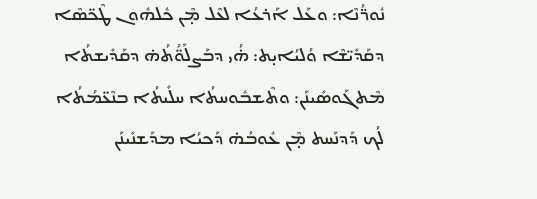ܢܽܘܪ̈ܳܢܶܐ: ܘܥܰܠ ܐܰܪܥܳܐ ܠܥܶܠ ܡ̣ܶܢ ܟܽܠܗܽܘܢ ܛܶܟ̈ܣܶܐ ܕܩܰܕܺܝ̈ܫܶܐ ܘܳܠܝܳܐܝ̣ܬ: ܗ̇ܳܝ ܕܒܰܨܠܰܘ̈ܳܬܳܗ̇ ܕܩܰܕܺܝܫܬܳܐ ܡܶܬܓܰܘܣܺܝܢܰܢ: ܘܬܶܫܒܽܘܚܬܳܐ ܚܠܺܝܬܳܐ ܒܢܶܥ̈ܡܳܬܳܐ ܠܳܟ ܕܰܕܢܰܚܬ ܡ̣ܶܢ ܥܽܘܒܳܗ̇ ܕܰܟܝܳܐ ܡܕܰܫܢܺܝܢܰܢ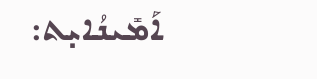ܐܰܡܺܝܢܳܐܝ̣ܬ: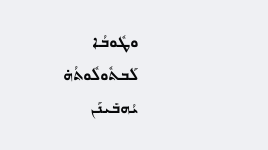ܘܛܽܘܒܳܐ ܠܰܒܬܽܘܠܽܘܬܳܗ̇ ܝܳܗܒܺܝܢܰܢ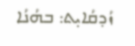ܙܳܕܩܳܐܝ̣ܬ: ܒܗܳܢܳܐ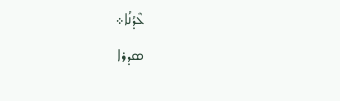ܥܶܕܳܢܳܐ܀
ܣܕܪܐ